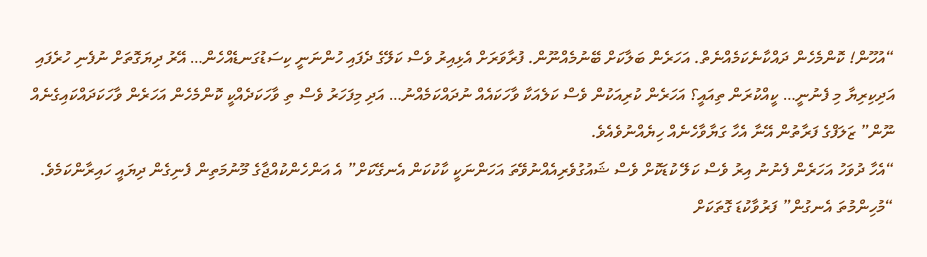“އުހޫން! ކޮންމެހެން ދައްކާނެކަމެއްނެތް. އަހަރެން ބަލާކަށް ބޭނުމެއްނޫން. ފުރާވަރަށް އެޅިއިރު ވެސް ކަލޭގެ ދެފައި ހުންނަނީ ކިސަޑުގަނޑެއްހެން… އޭރު ދިޔަގޮތަށް ނުފެނި ހުރެފައި އަދިކިރިޔާ މި ފެނުނީ… ކީއްކުރަން ތިއައީ؟ އަހަރެން ކުރިއަކުން ވެސް ކަލެއަކާ ވާހަކައެއް ނުދައްކަމެއްނު… އަދި މިފަހަރު ވެސް ތި ވާހަކަދެއްކީ ކޮންމެހެން އަހަރެން ވާހަކަދައްކައިގެނެއް ނޫން” ޒަލަފްގެ ފަރާތުން އޭނާ އެހާ ގަޔާވާހެނެއް ހިޔެއްނުވެއެވެ.
“އެހާ ދުވަހު އަހަރެން ފެނުނު އިރު ވެސް ކަލޭ ކުޑަކޮށް ވެސް ޝައުގުވެރިއެއްނުވޭތަ އަހަންނަކީ ކާކުކަން އެނގޭކަށް” އެ އަންހެންކުއްޖާގެ މޫނުމަތިން ފެނިގެން ދިޔައީ ހައިރާންކަމެވެ.
“މުހިންމުތަ އެނގުން” ފަރުވާކުޑަ ގޮތަކަށް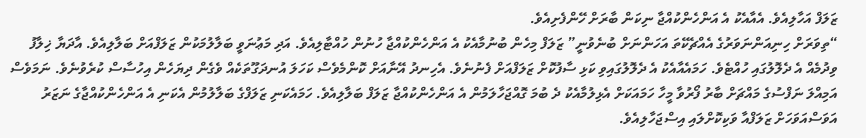ޒަލަފް އަހާލިއެވެ. އެއާއެކު އެ އަންހެންކުއްޖާ ނިކަން ބާރަށް ހޭންފެށިއެވެ.
“ތިވަރަށް ހިނިއަންނަވަރުގެ އެއްޗެކޭތަ އަހަންނަށް ބުނެވުނީ” ޒަލަފް މިހެން ބުނުމާއެކު އެ އަންހެންކުއްޖާ ހުނުން ހުއްޓާލިއެވެ. އަދި މަޢުނަވީ ބަލާލުމަކުން ޒަލަފްއަށް ބަލާލިއެވެ. އާދަޔާ ޚިލާފު ވިދުމެއް އެ ދެލޮލުގައި ހުއްޓެވެ. ހަމައެއާއެކު އެ ދެލޮލުގައިވި ކަޅި ސާފުކޮށް ޒަލަފްއަށް ފެނުނެވެ. އެހިނދު އޭނާއަށް ކޮންމެވެސް ކަހަލަ އުނދަގޫތަކެއް ވެގެން ދިޔަހެން އިހުސާސް ކުރެވުނެވެ. ނަމަވެސް އަމިއްލަ ނަފްސުގެ މައްޗަށް ބާރު ފޯރުވާ މީހާ ހަމައަކަށް އެޅިލުމާއެކު ދެ ބުމަ ގޮއްޖަހާލަމުން އެ އަންހެންކުއްޖާ ޒަލަފް ބަލާލިއެވެ. ހަމައެކަނި ޒަލަފްގެ ބަލާލުމުން އެކަނި އެ އަންހެންކުއްޖާގެ ނަޒަރު އަވަސްއަވަހަށް ޒަލަފްއާ ވަކިކޮށްލައި އިސްޖަހާލިއެވެ.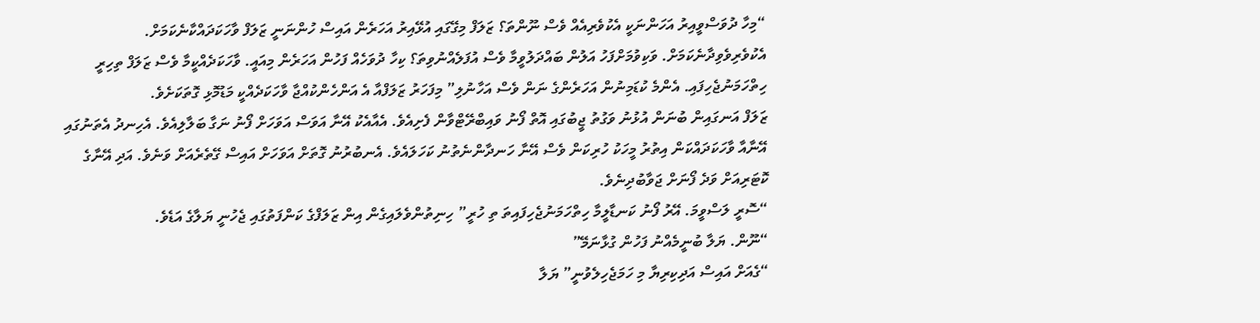“މިހާ ދުވަސްވީއިރު އަހަންނަކީ އެކުވެރިއެއް ވެސް ނޫންތަ؟ ޒަލަފް މިގޭގައި އުޅޭއިރު އަހަރެން އައިސް ހުންނަނީ ޒަލަފް ވާހަކަދައްކާނެކަމަށް. އެކުވެރިވެވިދާނެކަމަށް. ވަކިވުމަށްފަހު އަލުން ބައްދަލުވީމާ ވެސް އުފަލެއްނުވިތަ؟ ކިހާ ދުވަހެއް ފަހުން އަހަރެން މިއައީ. ވާހަކަދެއްކީމާ ވެސް ޒަލަފް ތިހިރީ ހިތްހަމަނުޖެހިފައި. އެންމެ ކުޑަމިނުން އަހަރެންގެ ނަން ވެސް އަހާނުލި” މިފަހަރު ޒަލަފްއާ އެ އަންހެންކުއްޖާ ވާހަކަދެއްކީ މަޑުމޮޅި ގޮތަކަށެވެ.
ޒަލަފް އަނގައިން ބުނަން އުޅުނު ވަގުތު ޖީބުގައި އޮތް ފޯނު ވައިބްރޭޓްވާން ފެށިއެވެ. އެއާއެކު އޭނާ އަވަސް އަވަހަށް ފޯނު ނަގާ ބަލާލިއެވެ. އެހިނދު އެތަނުގައި އޭނާއާ ވާހަކަދައްކަން އިތުރު މީހަކު ހުރިކަން ވެސް އޭނާ ހަނދާންނެތުނު ކަހަލައެވެ. އެނބުރުނު ގޮތަށް އަވަހަށް އައިސް ގޭތެރެއަށް ވަނެވެ. އަދި އޭނާގެ ކޮޓަރިއަށް ވަދެ ފޯނަށް ޖަވާބުދިނެވެ.
“ސޮރީ ލަސްވީމަ. އޭރު ފޯނު ކަނޑާލީމާ ހިތްހަމަނުޖެހިފައިތަ ތި ހުރީ” ހިނިތުންވެލައިގެން އިން ޒަލަފްގެ ކަންފަތުގައި ޖެހުނީ ޔަލާގެ އަޑެވެ.
“ނޫން. ޔަލާ ބުނީމެއްނު ފަހުން ގުޅާނަމޭ”
“ގެއަށް އައިސް އަދިކިރިޔާ މި ހަމަޖެހިލެވުނީ” ޔަލާ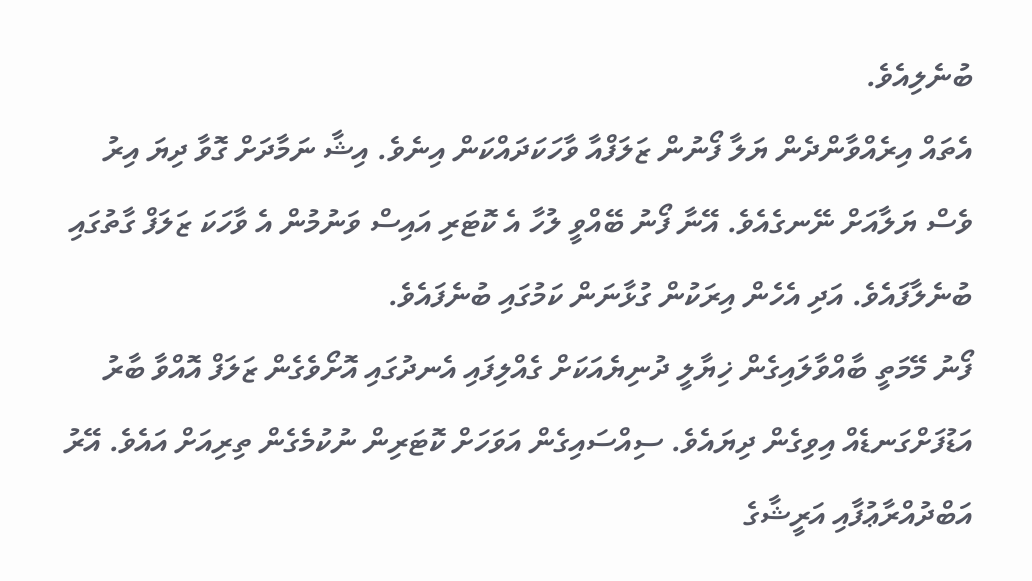ބުނެލިއެވެ.
އެތައް އިރެއްވާންދެން ޔަލާ ފޯނުން ޒަލަފްއާ ވާހަކަދައްކަން އިނެވެ. އިޝާ ނަމާދަށް ގޮވާ ދިޔަ އިރު ވެސް ޔަލާއަށް ނޭނގެއެވެ. އޭނާ ފޯނު ބޭއްވީ ލުހާ އެ ކޮޓަރި އައިސް ވަނުމުން އެ ވާހަކަ ޒަލަފް ގާތުގައި ބުނެލާފައެވެ. އަދި އެހެން އިރަކުން ގުޅާނަން ކަމުގައި ބުނެފައެވެ.
ފޯނު މޭމަތީ ބާއްވާލައިގެން ޚިޔާލީ ދުނިޔެއަކަށް ގެއްލިފައި އެނދުގައި އޮށޯވެގެން ޒަލަފް އޮއްވާ ބާރު އަޑުފަށްގަނޑެއް އިވިގެން ދިޔައެވެ. ސިއްސައިގެން އަވަހަށް ކޮޓަރިން ނުކުމެގެން ތިރިއަށް އައެވެ. އޭރު އަބްދުއްރާޢުފާއި އަރީޝާގެ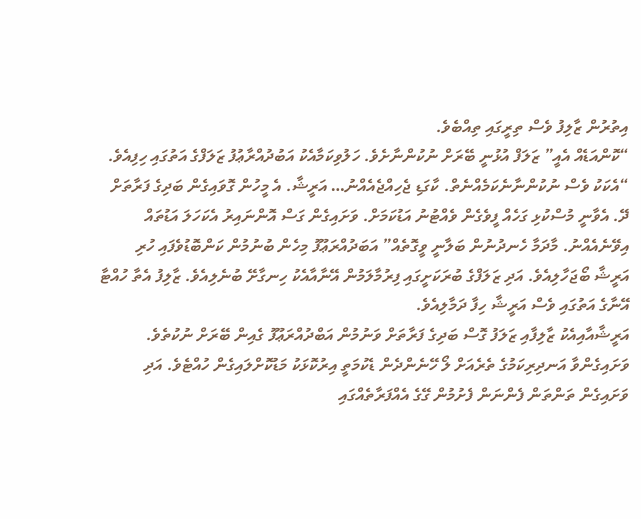އިތުރުން ޒާލިފު ވެސް ތިރީގައި ތިއްބެވެ.
“ކޮންއަޑެއް އެއީ” ޒަލަފް އުޅުނީ ބޭރަށް ނުކުންނާށެވެ. ހަލުވިކަމާއެކު އަބުދުއްރާޢުފު ޒަލަފްގެ އަތުގައި ހިފިއެވެ.
“އެކަކު ވެސް ނުކުންނާނެކަމެއްނެތް. ކާގަޑި ޖެހިއްޖެއެއްނު… އަރީޝާ. އެ މީހުން ގޮވައިގެން ބަދިގެ ފަރާތަށް ދޭ. އެވާނީ މުސްކުޅި ގަހެއް ފީވެގެން ވެއްޓުނު އަޑުކަމަށް. ވަށައިގެން ގަސް އޮންނައިރު އެކަހަލަ އަޑުތައް އިވޭނެއެއްނު. މާދަމާ ހެނދުނުން ބަލާނީ ވީގޮތެއް” އަބަދުއްރަޢޫފު މިހެން ބުނުމުން ކަންބޮޑުވެފައި ހުރި އަރީޝާ ބޯޖަހާލިއެވެ. އަދި ޒަލަފްގެ ބުރަކަށީގައި ފިރުމާލަމުން އޭނާއާއެކު ހިނގާށޭ ބުނެލިއެވެ. ޒާލިފު އެތާ ހުއްޓާ އޭނާގެ އަތުގައި ވެސް އަރީޝާ ހިފާ ދަމާލިއެވެ.
އަރީޝާއާއިއެކު ޒާލިފާއި ޒަލަފު ގޮސް ބަދިގެ ފަރާތަށް ވަނުމުން އަބްދުއްރަޢޫފު ގެއިން ބޭރަށް ނުކުތެވެ. ވަށައިގެންވާ އަނދިރިކަމުގެ ތެރެއަށް ލޯ ހޭނެންދެން ޑެކުމަތީ އިރުކޮޅަކު މަޑުކޮށްލައިގެން ހުއްޓެވެ. އަދި ވަށައިގެން ތަންތަން ފެންނަން ފެށުމުން ގޭގެ އެއްފަރާތެއްގައި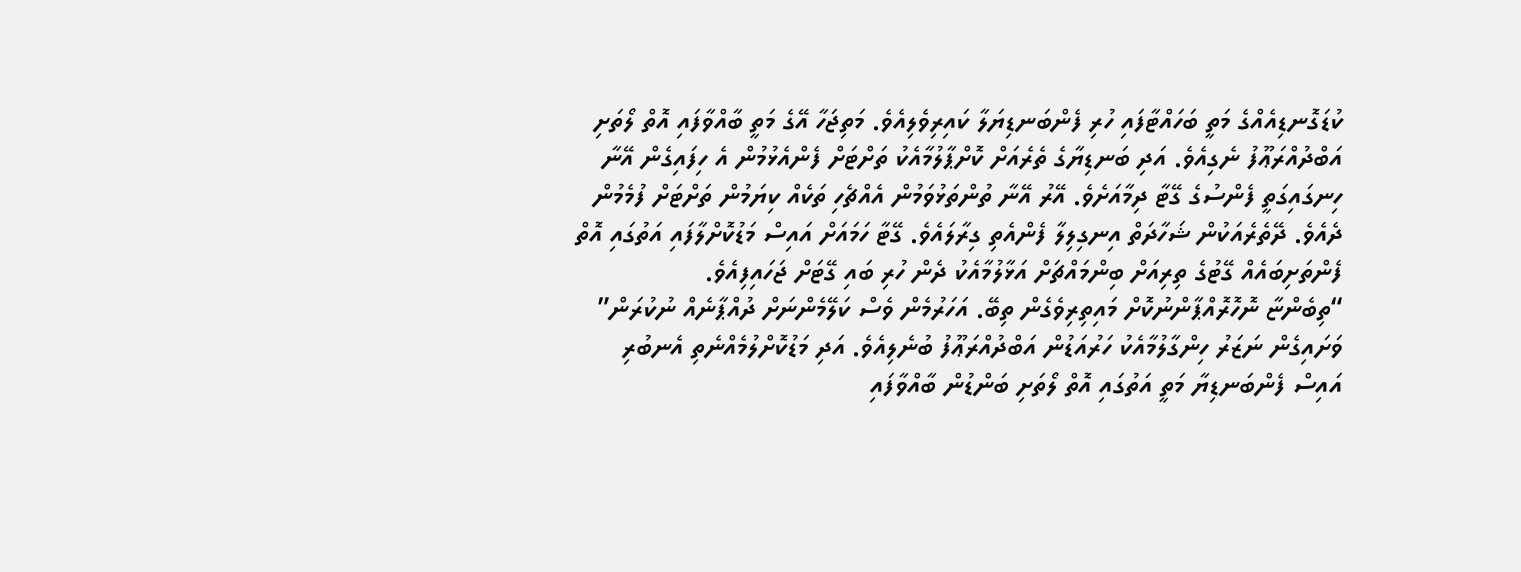ކުޑަގޮނޑިއެއްގެ މަތީ ބަހައްޓާފައި ހުރި ފެންބަނޑިޔަލާ ކައިރިވެލިއެވެ. މަތިޖަހާ އޭގެ މަތީ ބާއްވާފައި އޮތް ލޯތަށި އަބްދުއްރަޢޫފު ނެގިއެވެ. އަދި ބަނޑިޔާގެ ތެރެއަށް ކޮށްޕާލުމާއެކު ތަށްޓަށް ފެންއެޅުމުން އެ ހިފައިގެން އޭނާ ހިނގައިގަތީ ފެންސުގެ ގޭޓާ ދިމާއަށެވެ. އޭރު އޭނާ ތުންތަޅުވަމުން އެއްޗެހި ތަކެއް ކިޔަމުން ތަށްޓަށް ފުމެމުން ދެއެވެ. ދޭތެރެއަކުން ޝަހާދަތް އިނގިލިލާ ފެންއެތި ގިރާލައެވެ. ގޭޓާ ހަމައަށް އައިސް މަޑުކޮށްލާފައި އަތުގައި އޮތް ފެންތަށިބައެއް ގޭޓުގެ ތިރިއަށް ބިންމައްޗަށް އަޅާލުމާއެކު ދެން ހުރި ބައި ގޭޓަށް ޖަހައިފިއެވެ.
“ތިބެންޏާ ނޮހޮރޮއްޕާންނުކޮށް މައިތިރިވެގެން ތިބޭ. އަހަރުމެން ވެސް ކަލޭމެންނަށް ދުއްޕާނެއް ނުކުރަން” ވަށައިގެން ނަޒަރު ހިންގާލުމާއެކު ހަރުއަޑުން އަބްދުއްރަޢޫފު ބުނެލިއެވެ. އަދި މަޑުކޮށްލުމެއްނެތި އެނބުރި އައިސް ފެންބަނޑިޔާ މަތީ އަތުގައި އޮތް ލޯތަށި ބަންޑުން ބާއްވާފައި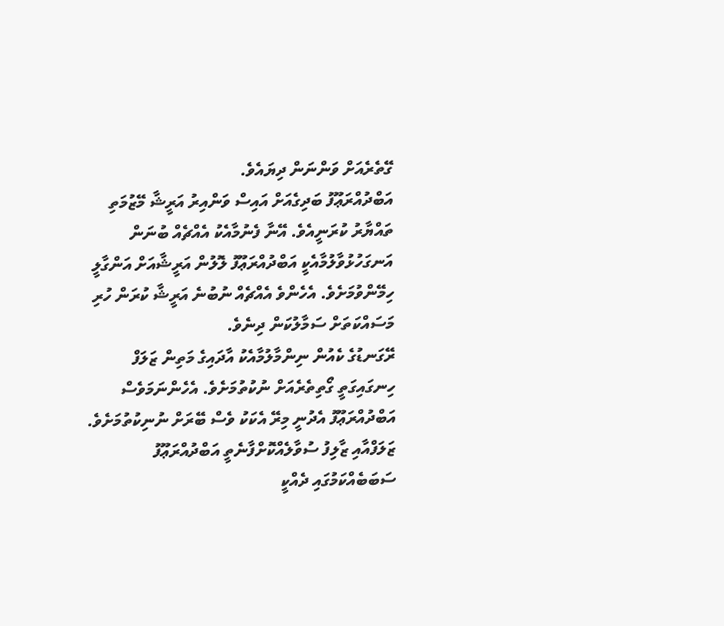ގޭތެރެއަށް ވަންނަން ދިޔައެވެ.
އަބްދުއްރަޢޫފު ބަދިގެއަށް އައިސް ވަންއިރު އަރީޝާ މޭޒުމަތި ތައްޔާރު ކުރަނީއެވެ. އޭނާ ފެނުމާއެކު އެއްޗެއް ބުނަން އަނގަހުޅުވާލުމާއެކީ އަބްދުއްރަޢޫފު ލޮލުން އަރީޝާއަށް އަންގާލީ ހިމޭންވުމަށެވެ. އެހެންވެ އެއްޗެއް ނުބުނެ އަރީޝާ ކުރަން ހުރި މަސައްކަތަށް ސަމާލުކަން ދިނެވެ.
ރޭގަނޑުގެ ކެއުން ނިންމާލުމާއެކު އާދައިގެ މަތިން ޒަލަފް ހިނގައިގަތީ ގޯތިތެރެއަށް ނުކުތުމަށެވެ. އެހެންނަމަވެސް އަބްދުއްރަޢޫފު އެދުނީ މިރޭ އެކަކު ވެސް ބޭރަށް ނުނިކުތުމަށެވެ. ޒަލަފްއާއި ޒާލިފު ސުވާލެއްކޮށްފާނެތީ އަބްދުއްރަޢޫފު ސަބަބެއްކަމުގައި ދެއްކީ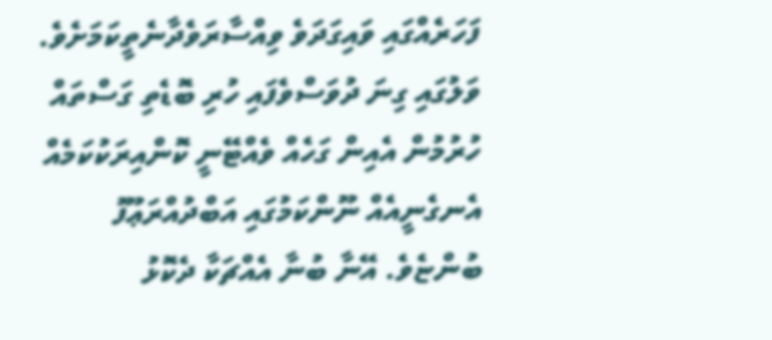ފަހަރެއްގައި ވައިގަދަވެ ވިއްސާރަވެދާނެތީކަމަށެވެ. ވަލުގައި ގިނަ ދުވަސްވެފައި ހުރި ބޮޑެތި ގަސްތައް ހުރުމުން އެއިން ގަހެއް ވެއްޓޭނީ ކޮންއިރަކުކަމެއް އެނގެނީއެއް ނޫންކަމުގައި އަބްދުއްރަޢޫފު ބުންޏެވެ. އޭނާ ބުނާ އެއްޗަކާ ދެކޮޅު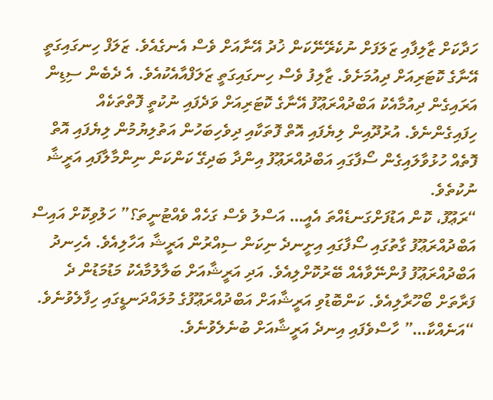ހަދާކަށް ޒާލިފާއި ޒަލަފަށް ނުކެރޭނޭކަން ޚުދު އޭނާއަށް ވެސް އެނގެއެވެ. ޒަލަފް ހިނގައިގަތީ އޭނާގެ ކޮޓަރިއަށް ދިއުމަށެވެ. ޒާލިފު ވެސް ހިނގައިގަތީ ޒަލަފްއާއެކުއެވެ. އެ ދެބެން ސިޑިން އަރައިގެން ދިއުމާއެކު އަބްދުއްރަޢޫފު އޭނާގެ ކޮޓަރިއަށް ވަދެފައި ނުކުތީ ފޮތްތަކެއް ހިފައިގެންނެވެ. އުރުދޫއިން ލިޔެފައި އޮތް ފޮތަކާއި ދިވެހިބަހުން އަތުލިޔުމުން ލިޔެފައި އޮތް ފޮތެއް ހުޅުވާލައިގެން ސޯފާގައި އަބްދުއްރަޢޫފު އިންދާ ބަދިގޭ ކަންކަން ނިންމާލާފައި އަރީޝާ ނުކުތެވެ.
“ރަޢޫފު، ކޮން އަޑުފަށްގަނޑެއްތަ އެއީ… އަސްލު ވެސް ގަހެއް ވެއްޓުނީތަ؟” ހަލުވިކޮށް އައިސް އަބްދުއްރަޢޫފު ގާތުގައި ސޯފާގައި އިށީނދެ ނިކަން ސިއްރުން އަރީޝާ އަހާލިއެވެ. އެހިނދު އަބްދުއްރަޢޫފު ފުންނޭވާއެއް ބޭރުކޮށްލިއެވެ. އަދި އަރީޝާއަށް ބަލާލުމާއެކު މަޑުމަޑުން ދެ ފަރާތަށް ބޯހޫރާލިއެވެ. ކަންބޮޑުވި އަރީޝާއަށް އަބްދުއްރަޢޫފުގެ މުލައްދަނޑީގައި ހިފާލެވުނެވެ.
“އަނެއްކާ…” ހާސްވެފައި އިނދެ އަރީޝާއަށް ބުނެލެވުނެވެ.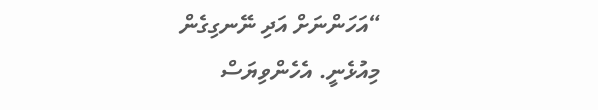“އަހަންނަށް އަދި ނޭނގިގެން މިއުޅެނީ. އެހެންވިޔަސް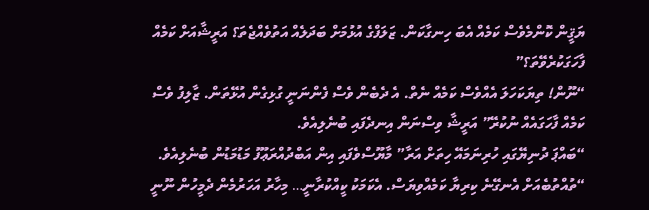ޔަޤީން ކޮންމެވެސް ކަމެއް އެބަ ހިނގާކަން. ޒަލަފްގެ އުޅުމަށް ބަދަލެއް އަތުވެއްޖެތަ؟ އަރީޝާއަށް ކަމެއް ފާހަގަކުރެވޭތަ؟”
“ނޫން! ތިޔަކަހަލަ އެއްވެސް ކަމެއް ނެތް. އެ ދެބެން ވެސް ފެންނަނީ ގުޅިގެން އުޅޭތަން. ޒާލިފު ވެސް ކަމެއް ފާހަގައެއް ނުކުރޭ” އަރީޝާ ވިސްނަން އިނދެފައި ބުނެލިއެވެ.
“ބައްޕަ ދުނިޔޭގައި ހުރިނަމައޭ ހިތަށް އަރާ” މާޔޫސްވެފައި އިން އަބްދުއްރަޢޫފު މަޑުމަޑުން ބުނެލިއެވެ.
“ތުއްތުބެއަށް އެނގޭނެ ކިރިޔާ ކަމެއްވިޔަސް. އެކަމަކު ކީއްކުރާނީ… މިހާރު އަހަރުމެން ދެމީހުން ނޫނީ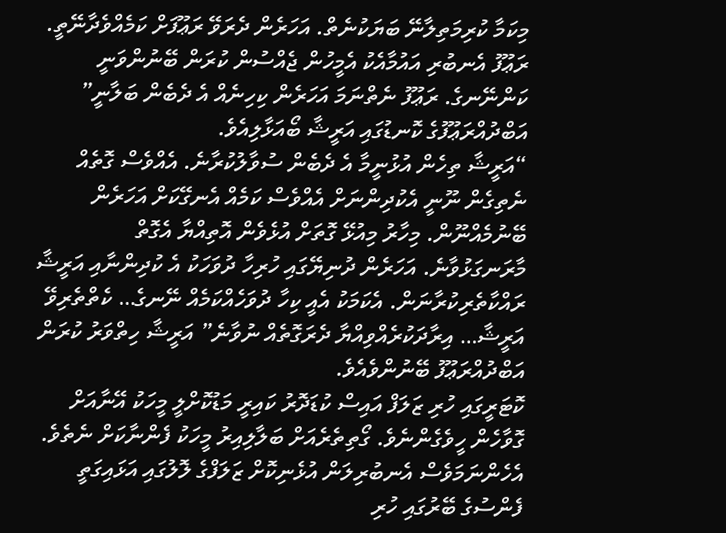މިކަމާ ކުރިމަތިލާނޭ ބަޔަކުނެތް. އަހަރެން ދެރަވޭ ރަޢޫފަށް ކަމެއްވެދާނޭތީ. ރަޢޫފު އެނބުރި އައުމާއެކު އެމީހުން ޖެއްސުން ކުރަން ބޭނުންވަނީ ކަންނޭނގެ. ރަޢޫފު ނެތްނަމަ އަހަރެން ކިހިނެއް އެ ދެބެން ބަލާނީ” އަބްދުއްރަޢޫފުގެ ކޮނޑުގައި އަރީޝާ ބޯއަޅާލިއެވެ.
“އަރީޝާ ތިހެން އުޅުނީމާ އެ ދެބެން ސުވާލުކުރާނެ. އެއްވެސް ގޮތެއް ނެތިގެން ނޫނީ އެކުދިންނަށް އެއްވެސް ކަމެއް އެނގޭކަށް އަހަރެން ބޭނުމެއްނޫން. މިހާރު މިއުޅޭ ގޮތަށް އުޅެވެން އޮތިއްޔާ އެގޮތް މާރަނގަޅުވާނެ. އަހަރެން ދުނިޔޭގައި ހުރިހާ ދުވަހަކު އެ ކުދިންނާއި އަރީޝާ ރައްކާތެރިކުރާނަން. އެކަމަކު އެއީ ކިހާ ދުވަހެއްކަމެއް ނޭނގެ… ކެތްތެރިވޭ އަރީޝާ… އިރާދަކުރެއްވިއްޔާ ދެރަގޮތެއް ނުވާނެ” އަރީޝާ ހިތްވަރު ކުރަން އަބްދުއްރަޢޫފު ބޭނުންވެއެވެ.
ކޮޓަރީގައި ހުރި ޒަލަފް އައިސް ކުޑަދޮރު ކައިރީ މަޑުކޮށްލީ މީހަކު އޭނާއަށް ގޮވާހެން ހީވެގެންނެވެ. ގޯތިތެރެއަށް ބަލާލިއިރު މީހަކު ފެންނާކަށް ނެތެވެ. އެހެންނަމަވެސް އެނބުރިލަން އުޅެނިކޮށް ޒަލަފްގެ ލޮލުގައި އަޅައިގަތީ ފެންސުގެ ބޭރުގައި ހުރި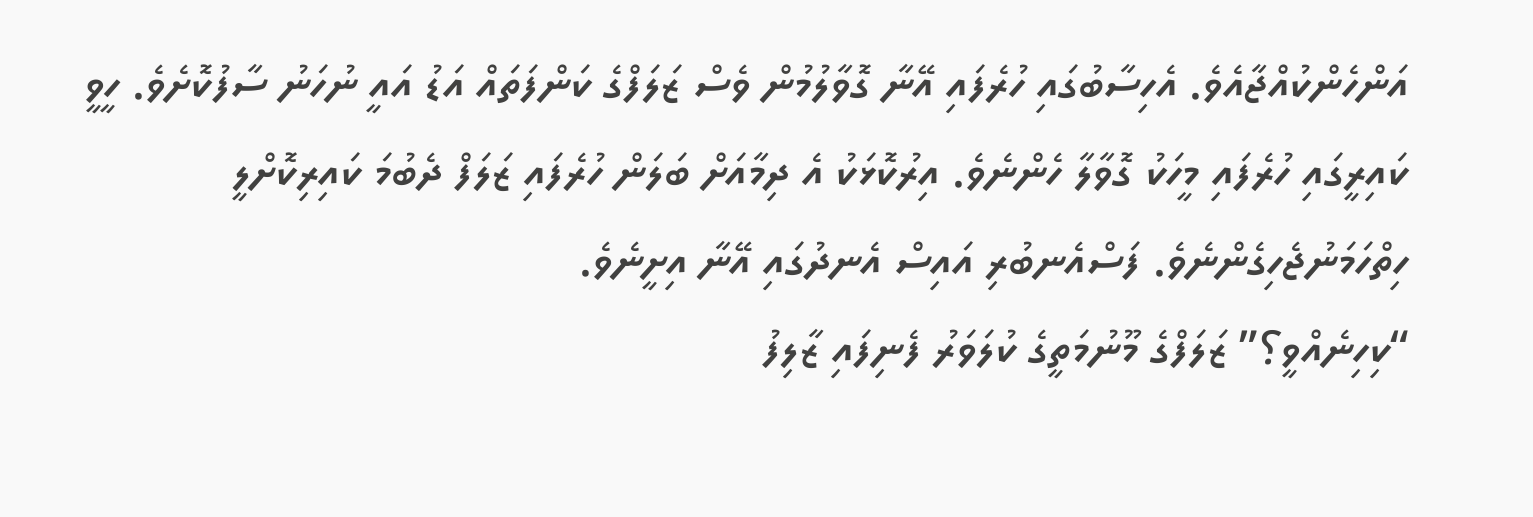އަންހެންކުއްޖާއެވެ. އެހިސާބުގައި ހުރެފައި އޭނާ ގޮވާލުމުން ވެސް ޒަލަފްގެ ކަންފަތައް އަޑު އައީ ނުހަނު ސާފުކޮށެވެ. ހީވީ ކައިރީގައި ހުރެފައި މީހަކު ގޮވާލާ ހެންނެވެ. އިރުކޮޅަކު އެ ދިމާއަށް ބަލަން ހުރެފައި ޒަލަފް ދެބުމަ ކައިރިކޮށްލީ ހިތްހަމަނުޖެހިގެންނެވެ. ފަސްއެނބުރި އައިސް އެނދުގައި އޭނާ އިށީނެވެ.
“ކިހިނެއްވީ؟” ޒަލަފްގެ މޫނުމަތީގެ ކުލަވަރު ފެނިފައި ޒާލިފު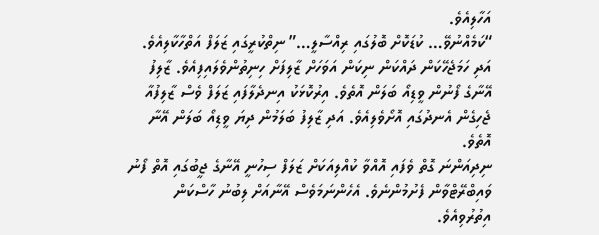އަހާލިއެވެ.
“ކަމެއްނުވޭ… ކުޑަކޮށް ބޮލުގައި ރިއްސާލީ…” ނިތްކުރީގައި ޒަލަފް އަތްހާކާލިއެވެ. އަދި ހަމަޖެހޭކަން ދައްކަން ނިކަން އަވަހަށް ޒާލިފަށް ހިނިތުންވެލައިފިއެވެ. ޒާލިފު އޭނާގެ ފޯނުން ވީޑިއޯ ބަލަން އޮތެވެ. އިރުކޮޅަކު އިނދެލާފައި ޒަލަފް ވެސް ޒާލިފުއާ ޖެހިގެން އެނދުގައި އޮށޯވެލިއެވެ. އަދި ޒާލިފު ބަލަމުން ދިޔަ ވީޑިއޯ ބަލަން އޭނާ އޮތެވެ.
ނިދިއަންނަ ގޮތް ވެފައި އޮއްވާ ކުއްލިއަކަށް ޒަލަފް ސިހުނީ އޭނާގެ ޖީބުގައި އޮތް ފޯނު ވައިބްރޭޓްވާން ފެށުމުންނެވެ. އެހެންނަމަވެސް އޭނާއަށް ލިބުނު ހާސްކަން އިތުރުވިއެވެ.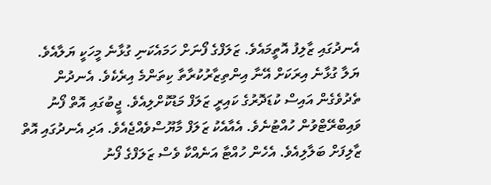އެނދުގައި ޒާލިފު އޮތީމައެވެ. ޒަލަފްގެ ފޯނަށް ހަމައެކަނި ގުޅާނެ މީހަކީ ޔަލާއެވެ. ޔަލާ ގުޅާނެ އިރަކަށް އޭނާ އިންތިޒާރުކުރާތާ ކިތަންމެ އިރެކެވެ. އެނދުން ތެދުވެގެން އައިސް ކުޑަދޮރުގެ ކައިރީ ޒަލަފް މަޑުކޮށްލިއެވެ. ޖީބުގައި އޮތް ފޯނު ވައިބްރޭޓްވުން ހުއްޓުނެވެ. އެއާއެކު ޒަލަފް މާޔޫސްވެއްޖެއެވެ. އަދި އެނދުގައި އޮތް ޒާލިފަށް ބަލާލިއެވެ. އެހެން ހުއްޓާ އަނެއްކާ ވެސް ޒަލަފްގެ ފޯނު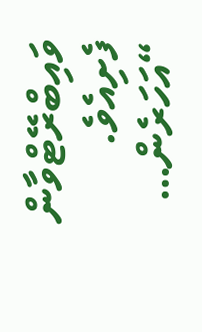ވައިބްރޭޓްވާން ފެށިއެވެ.
“އަހަރެން…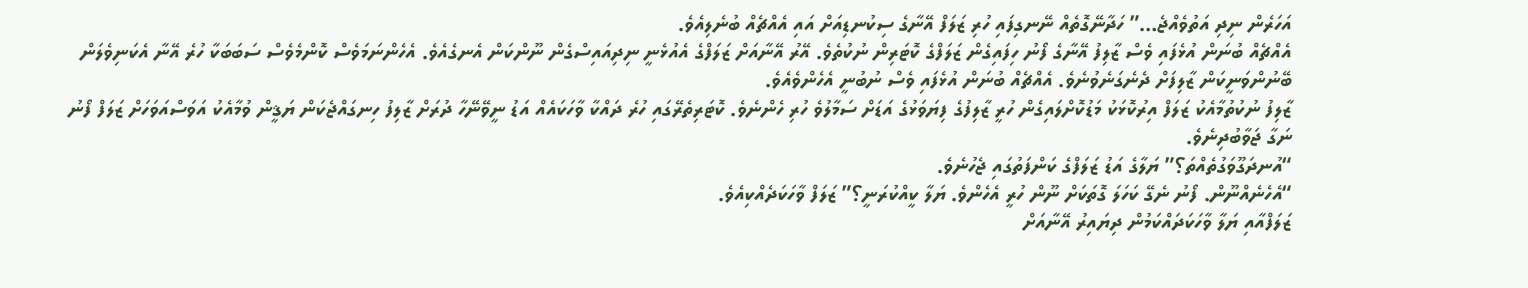އަހަރެން ނިދި އަތުވެއްޖެ…” ހަދާނޭގޮތެއް ނޭނގިފައި ހުރި ޒަލަފް އޭނާގެ ސިކުނޑިއަށް އައި އެއްޗެއް ބުނެލިއެވެ.
އެއްޗެއް ބުނަން އުޅެފައި ވެސް ޒާލިފު އޭނާގެ ފޯނު ހިފައިގެން ޒަލަފްގެ ކޮޓަރިން ނުކުތެވެ. އޭރު އޭނާއަށް ޒަލަފްގެ އެއުޅެނީ ނިދިއައިސްގެން ނޫންކަން އެނގެއެވެ. އެހެންނަމަވެސް ކޮންމެވެސް ސަބަބަކާ ހުރެ އޭނާ އެކަނިވެލަން ބޭނުންވަނީކަން ޒާލިފަށް ދެނެގަނެވުނެވެ. އެއްޗެއް ބުނަން އުޅެފައި ވެސް ނުބުނީ އެހެންވެއެވެ.
ޒާލިފު ނުކުތުމާއެކު ޒަލަފް އިރުކޮޅަކު މަޑުކޮށްލައިގެން ހުރީ ޒާލިފުގެ ފިޔަވަޅުގެ އަޑަށް ސަމާލުވެ ހުރި ހެންނެވެ. ކޮޓަރިތެރޭގައި ހުރެ ދައްކާ ވާހަކައެއް އަޑު ނީވޭނޭހާ ދުރަށް ޒާލިފު ހިނގައްޖެކަން ޔަޤީން ވުމާއެކު އަވަސްއަވަހަށް ޒަލަފް ފޯނު ނަގާ ޖަވާބުދިނެވެ.
“އުނދަގޫވަގުތެއްތަ؟” ޔަލާގެ އަޑު ޒަލަފްގެ ކަންފަތުގައި ޖެހުނެވެ.
“އެހެނެއްނޫން. ފޯނު ނެގޭ ކަހަލަ ގޮތަކަށް ނޫން ހުރީ އެހެންވެ. ޔަލާ ކީއްކުރަނީ؟” ޒަލަފް ވާހަކަދެއްކިއެވެ.
ޒަލަފްއާއި ޔަލާ ވާހަކަދައްކަމުން ދިޔައިރު އޭނާއަށް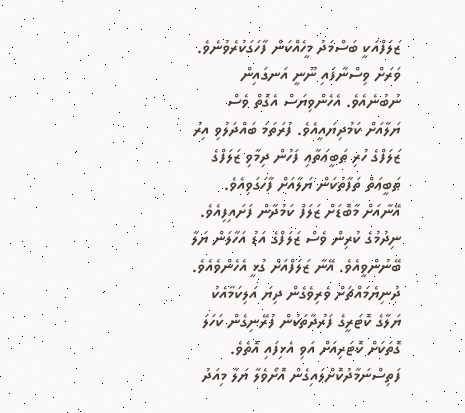ޒަލަފްއަކީ ބަސްމަދު މީހެއްކަން ފާހަގަކުރެވުނެވެ. ވަރަށް ވިސްނާފައި ނޫނީ އަނގައިން ނުބުނެއެވެ. އެހެންވިޔަސް އެގޮތް ވެސް ޔަލާއަށް ކަމުދިޔައީއެވެ. ފުރަތަމަ ބައްދަލުވި އިރު ޒަލަފްގެ ހުރި ޠަބީޢަތާޢި ފަހުން ދިމާވި ޒަލަފްގެ ޠަބީޢަތް ތަފާތުކަން ޔަލާއަށް ފާހަގަވިއެވެ. އޭނާއަށް މާބޮޑަށް ޒަލަފް ކަމުދާން ފަށައިފިއެވެ. ނިދުމުގެ ކުރިން ވެސް ޒަލަފްގެ އަޑު އަހާލަން ޔަލާ ބޭނުންވީއެވެ. އޭނާ ޒަލަފްއަށް ގުޅީ އެހެންވެއެވެ.
ދުނިޔެމައްޗަށް ވެރިވެގެން ދިޔަ އަލިކަމާއެކު ޔަލާގެ ކޮޓަރީގެ ފަރުދާތަކުން ފުރޭނިގެން ކަހަލަ ގޮތަކަށް ކޮޓަރިއަށް އަވި އެޅިފައި އޮތެވެ. ފަތިސްނަމާދުކޮށްލައިގެން އޮށޯވެލާ ޔަލާ މިއަދު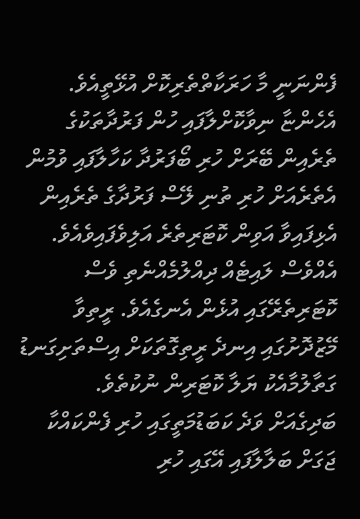ފެންނަނީ މާ ހަރަކާތްތެރިކޮށް އުޅޭތީއެވެ. އެހެންޏާ ނިވާކޮށްލާފައި ހުން ފަރުދާތަކުގެ ތެރެއިން ބޭރަށް ހުރި ބޯފަރުދާ ކަހާލާފައި ވުމުން އެތެރެއަށް ހުރި ތުނި ލޭސް ފަރުދާގެ ތެރެއިން އެޅިފައިވާ އަވިން ކޮޓަރިތެރެ އަލިވެފައިވެއެވެ. އެއްވެސް ލައިޓެއް ދިއްލުމެއްނެތި ވެސް ކޮޓަރިތެރޭގައި އުޅެން އެނގެއެވެ. ރީތިވާ މޭޒުދޮށުގައި އިނދެ ރީތިގޮތަކަށް އިސްތަށިގަނޑު ގަތާލުމާއެކު ޔަލާ ކޮޓަރިން ނުކުތެވެ.
ބަދިގެއަށް ވަދެ ކަބަޑުމަތީގައި ހުރި ފެންކައްކާ ޖަގަށް ބަލާލާފައި އޭގައި ހުރި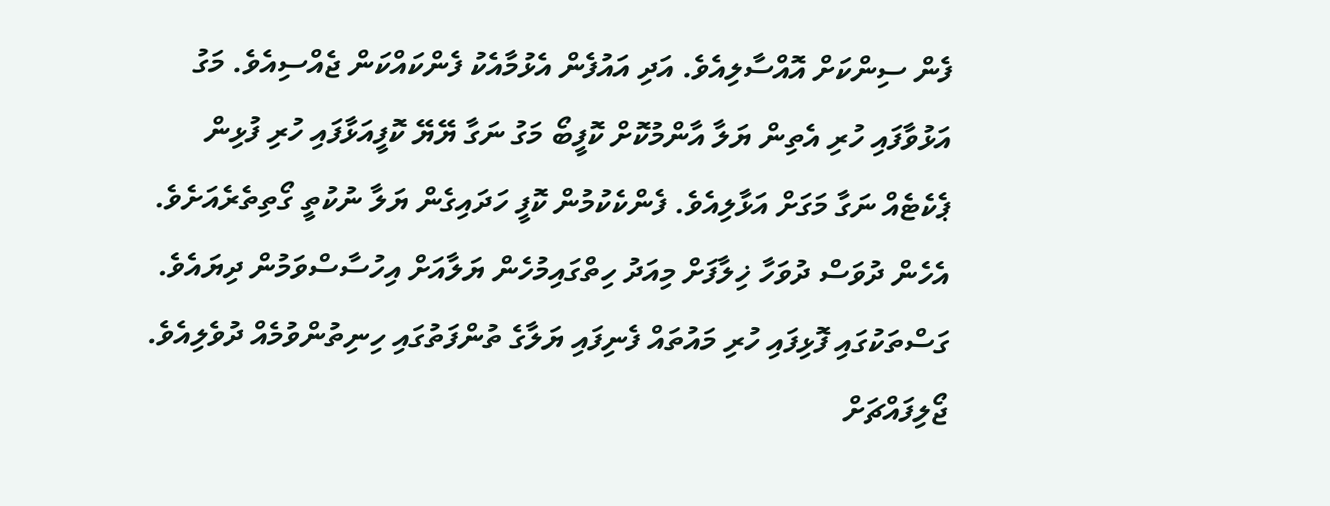ފެން ސިންކަށް އޮއްސާލިއެވެ. އަދި އައުފެން އެޅުމާއެކު ފެންކައްކަން ޖެއްސިއެވެ. މަގު އަޅުވާފައި ހުރި އެތިން ޔަލާ އާންމުކޮށް ކޮފީބޯ މަގު ނަގާ ޔޭޔޭ ކޮފީއަޅާފައި ހުރި ފުޅިން ޕެކެޓެއް ނަގާ މަގަށް އަޅާލިއެވެ. ފެންކެކުމުން ކޮފީ ހަދައިގެން ޔަލާ ނުކުތީ ގޯތިތެރެއަށެވެ. އެހެން ދުވަސް ދުވަހާ ޚިލާފަށް މިއަދު ހިތްގައިމުހެން ޔަލާއަށް އިހުސާސްވަމުން ދިޔައެވެ. ގަސްތަކުގައި ފޮޅިފައި ހުރި މައުތައް ފެނިފައި ޔަލާގެ ތުންފަތުގައި ހިނިތުންވުމެއް ދުވެލިއެވެ. ޖޯލިފައްޗަށް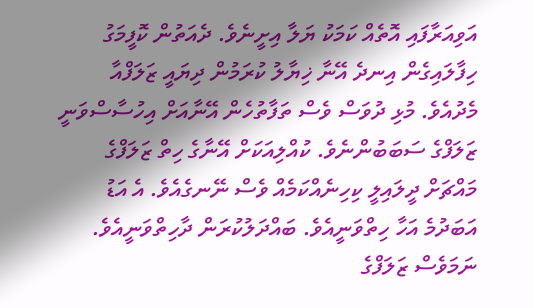އަވިއަރާފައި އޮތެއް ކަމަކު ޔަލާ އިށީނެވެ. ދެއަތުން ކޮފީމަގު ހިފާލައިގެން އިނދެ އޭނާ ޚިޔާލު ކުރަމުން ދިޔައީ ޒަލަފްއާ މެދުއެވެ. މުޅި ދުވަސް ވެސް ތަފާތުހެން އޭނާއަށް އިހުސާސްވަނީ ޒަލަފްގެ ސަބަބުންނެވެ. ކުއްލިއަކަށް އޭނާގެ ހިތް ޒަލަފްގެ މައްޗަށް ދީލައިލީ ކިހިނެއްކަމެއް ވެސް ނޭނގެއެވެ. އެ އަޑު އަބަދުމެ އަހާ ހިތްވަނީއެވެ. ބައްދަލުކުރަން ދާހިތްވަނީއެވެ. ނަމަވެސް ޒަލަފްގެ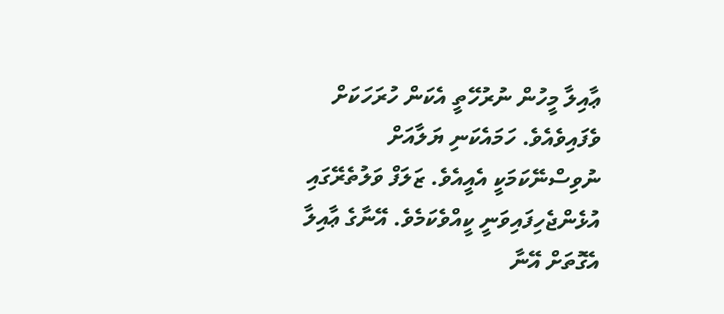ޢާއިލާ މީހުން ނުރުހޭތީ އެކަން ހުރަހަކަށް ވެފައިވެއެވެ. ހަމައެކަނި ޔަލާއަށް ނުވިސްނޭކަމަކީ އެއީއެވެ. ޒަލަފް ވަލުތެރޭގައި އުޅެންޖެހިފައިވަނީ ކީއްވެކަމެވެ. އޭނާގެ ޢާއިލާ އެގޮތަށް އޭނާ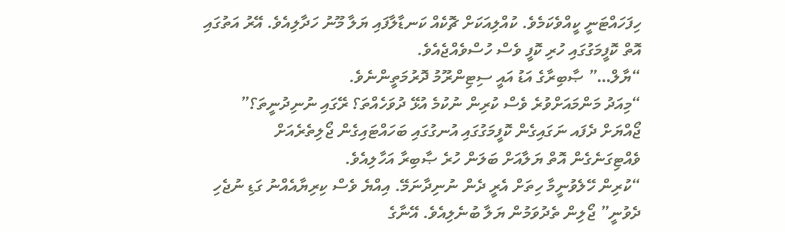ހިފަހައްޓަނީ ކީއްވެކަމެވެ. ކުއްލިއަކަށް ޗޮކެއް ކަނޑާލާފައި ޔަލާ މޫނު ހަދާލިއެވެ. އޭރު އަތުގައި އޮތް ކޮފީމަގުގައި ހުރި ކޮފީ ވެސް ހުސްވެއްޖެއެވެ.
“ޔާލް…” ޞާބިރާގެ އަޑު އައީ ސިޓިންރޫމު ދޮރުމަތީންނެވެ.
“މިއަދު މަންމައަށްވުރެ ވެސް ކުރިން ނުކުމެ އުޅޭ ދުވަހެއްތަ؟ ރޭގައި ނުނިދުނީތަ؟” ޖޯއްޔަށް ދެފައ ނަގައިގެން ކޮފީމަގުގައި އުނގުގައި ބަހައްޓައިގެން ޖޯލިތެރެއަށް ވެއްޓިގަނެގެން އޮތް ޔަލާއަށް ބަލަން ހުރެ ޞާބިރާ އަހާލިއެވެ.
“ކުރިން ހޭލެވުނީމާ ހިތަށް އެރީ ދެން ނުނިދާނަމޭ. އިއްޔެ ވެސް ކިރިޔާއެއްނު ގަޑި ނުޖެހި ދެވުނީ” ޖޯލިން ތެދުވަމުން ޔަލާ ބުނެލިއެވެ. އޭނާގެ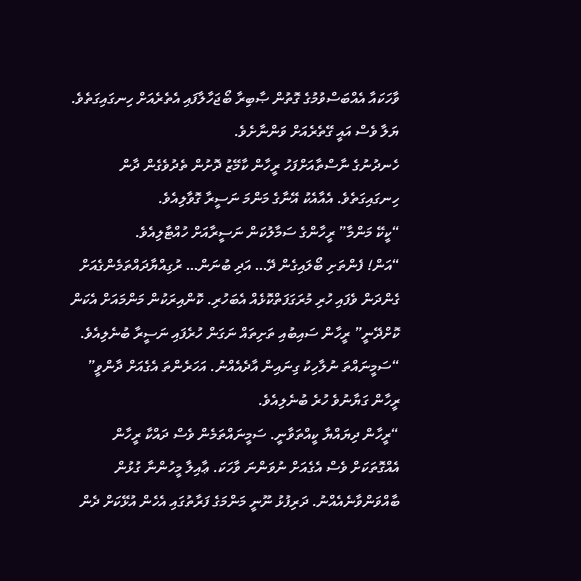ވާހަކައާ އެއްބަސްވުމުގެ ގޮތުން ޞާބިރާ ބޯޖަހާލާފައި އެތެރެއަށް ހިނގައިގަތެވެ. ޔަލާ ވެސް އައީ ގޭތެރެއަށް ވަންނާށެވެ.
ހެނދުނުގެ ނާސްތާއަށްފަހު ރީހާން ކާމޭޒު ދޮށުން ތެދުވެގެން ދާން ހިނގައިގަތެވެ. އެއާއެކު އޭނާގެ މަންމަ ނަސީރާ ގޮވާލިއެވެ.
“ކީކޭ މަންމާ” ރީހާންގެ ސަމާލުކަން ނަސީރާއަށް ހުއްޓާލިއެވެ.
“އަން! ފެންތަށި ބޯލައިގެން ދޭ… އަދި ބުނަން… ރުގިއްޔާދައްތަމެންގެއަށް ގެންދަން ވެފައި ހުރި މުރަގަފަތްކޮޅެއް އެބަހުރި. ކޮންއިރަކުން މަންމައަށް އެކަން ކޮށްދޭނީ” ރީހާން ސައިބުއި ތަށިތައް ނަގަން ހުރެފައި ނަސީރާ ބުނެލިއެވެ.
“ސަމީނައްތަ ނުލާހިކު ގިނައިން އާދެއެއްނު. އަހަރެންތަ އެގެއަށް ދާންވީ” ރީހާން ގަޔާނުވެ ހުރެ ބުނެލިއެވެ.
“ރީހާން ދިޔައްޔާ ކީއްތަވާނީ. ސަމީނައްތަމެން ވެސް ދައްކާ ރީހާން އެއްގޮތަކަށް ވެސް އެގެއަށް ނުވަންނަ ވާހަކަ. ޢާއިލާ މީހުންނާ ގުޅުން ބާއްވަންވާނެއެއްނު. ދަރިފުޅު ނޫނީ މަންމަގެ ފަރާތުގައި އެހެން އުޅޭކަށް ދެން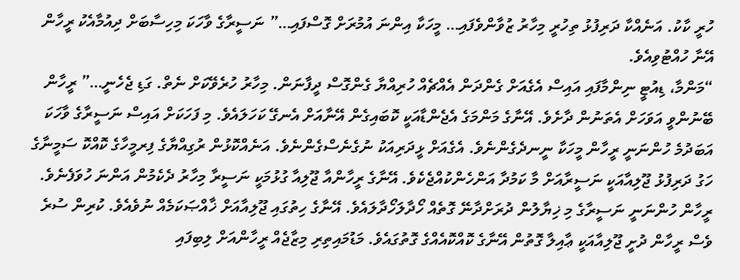ހުރީ ކާކު. އަނެއްކާ ދަރިފުޅު ތިހުރީ މިހާރު ޒުވާންވެފައި… މީހަކާ އިންނަ އުމުރަށް ގޮސްފައި…” ނަސީރާގެ ވާހަކަ މިހިސާބަށް ދިއުމާއެކު ރީހާން އޭނާ ހުއްޓުވިއެވެ.
“މަންމާ، ޑިއުޓީ ނިންމާފައި އައިސް އެގެއަށް ގެންދަން އެއްޗެއް ހުރިއްޔާ ގެންގޮސް ދީފާނަން. މިހާރު ހުރެވޭކަށް ނެތް. ގަޑި ޖެހެނީ…” ރީހާން ބޭނުންވީ އަވަހަށް އެތަނުން ދާށެވެ. އޭނާގެ މަންމަގެ އެޖެންޑާއަކީ ކޮބައިގެން އޭނާއަށް އެނގޭ ކަހަލައެވެ. މި ފަހަކަށް އައިސް ނަސީރާގެ ވާހަކަ އަބަދުމެ ހުންނަނީ ރީހާން މީހަކާ ނީނދެގެންނެވެ. އެގެއަށް ޅީދަރިއަކު ނުގެނެސްގެންނެވެ. އަނެއްކޮޅުން ރުގިއްޔާގެ ފިރމީހާގެ ކޮއްކޮ ސަމީނާގެ ހަގު ދަރިފުޅު ޖޫލިއާއަކީ ނަސީރާއަށް މާ ކަމުދާ އަންހެންކުއްޖެކެވެ. އޭނާގެ ރީހާންއާ ޖޫލިއާ ގުޅުމަކީ ނަސީރާ މިހާރު ދެކެމުން އަންނަ ހުވަފެނެވެ. ރީހާން ހުންނަނީ ނަސީރާގެ މި ޚިޔާލުން ދުރަށްދާނޭ ގޮތެއް ހޯދާލަހޯދާލައެވެ. އޭނާގެ ހިތުގައި ޖޫލިއާއަށް ޚާއްޞަކަމެއް ނުވެއެވެ. ކުރިން ސުރެ ވެސް ރީހާން ދުށީ ޖޫލިއާއަކީ ޢާއިލާ ގޮތުން އޭނާގެ ކޮއްކޮއެއްގެ ގޮތުގައެވެ. މަޑުމައިތިރި މިޒާޖެއް ރީހާންއަށް ލިބިފައި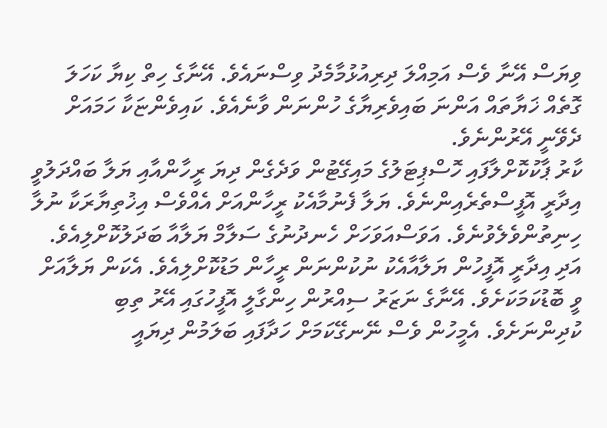ވިޔަސް އޭނާ ވެސް އަމިއްލަ ދިރިއުޅުމާމެދު ވިސްނައެވެ. އޭނާގެ ހިތް ކިޔާ ކަހަލަ ގޮތެއް ޚަޔާތައް އަންނަ ބައިވެރިޔާގެ ހުންނަން ވާނެއެވެ. ކައިވެންޏަކާ ހަމައަށް ދެވޭނީ އޭރުންނެވެ.
ކާރު ޕާކުކޮށްލާފައި ހޮސްޕިޓަލުގެ މައިގޭޓުން ވަދެގެން ދިޔަ ރީހާންއާއި ޔަލާ ބައްދަލުވީ އިދާރީ އޮފީސްތެރެއިންނެވެ. ޔަލާ ފެނުމާއެކު ރީހާންއަށް އެއްވެސް އިޚުތިޔާރަކާ ނުލާ ހިނިތުންވެލެވުނެވެ. އަވަސްއަވަހަށް ހެނދުނުގެ ސަލާމް ޔަލާއާ ބަދަލުކޮށްލިއެވެ. އަދި އިދާރީ އޮފީހުން ޔަލާއާއެކު ނުކުންނަން ރީހާން މަޑުކޮށްލިއެވެ. އެކަން ޔަލާއަށް ވީ ބޮޑުކަމަކަށެވެ. އޭނާގެ ނަޒަރު ސިއްރުން ހިންގާލީ އޮފީހުގައި އޭރު ތިބި ކުދިންނަށެވެ. އެމީހުން ވެސް ނޭނގޭކަމަށް ހަދާފައި ބަލަމުން ދިޔައީ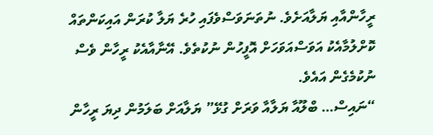ރީހާންއާއި ޔަލާއަށެވެ. ނުތަނަވަސްވެފައި ހުރެ ޔަލާ ކުރަން އައިކަންތައް ކޮށްލުމާއެކު އަވަސްއަވަހަށް އޮފީހުން ނުކުތެވެ. އޭނާއާއެކު ރީހާން ވެސް ނުކުމެގެން އައެވެ.
“ނައިސް… ބްލޫއާ ޔަލާއާ ވަރަށް ގުޅޭ” ޔަލާއަށް ބަލަމުން ދިޔަ ރީހާން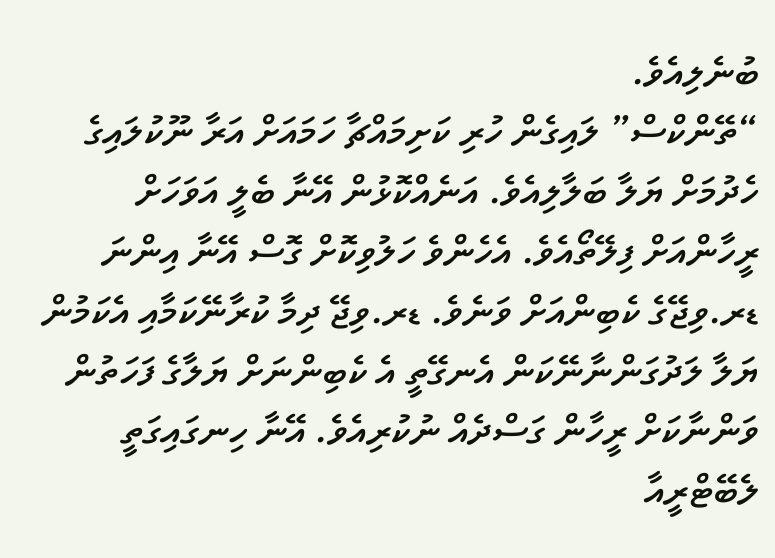ބުނެލިއެވެ.
“ތޭންކްސް” ލައިގެން ހުރި ކަށިމައްޗާ ހަމައަށް އަރާ ނޫކުލައިގެ ހެދުމަށް ޔަލާ ބަލާލިއެވެ. އަނެއްކޮޅުން އޭނާ ބެލީ އަވަހަށް ރީހާންއަށް ފިލޭތޯއެވެ. އެހެންވެ ހަލުވިކޮށް ގޮސް އޭނާ އިންނަ ޑރ.ވިޖޭގެ ކެބިންއަށް ވަނެވެ. ޑރ.ވިޖޭ ދިމާ ކުރާނޭކަމާއި އެކަމުން ޔަލާ ލަދުގަންނާނޭކަން އެނގޭތީ އެ ކެބިންނަށް ޔަލާގެ ފަހަތުން ވަންނާކަށް ރީހާން ގަސްދެއް ނުކުރިއެވެ. އޭނާ ހިނގައިގަތީ ލެބޭޓްރީއާ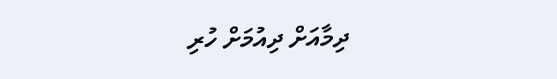ދިމާއަށް ދިއުމަށް ހުރި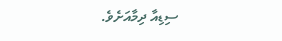ސިޑިއާ ދިމާއަށެވެ.